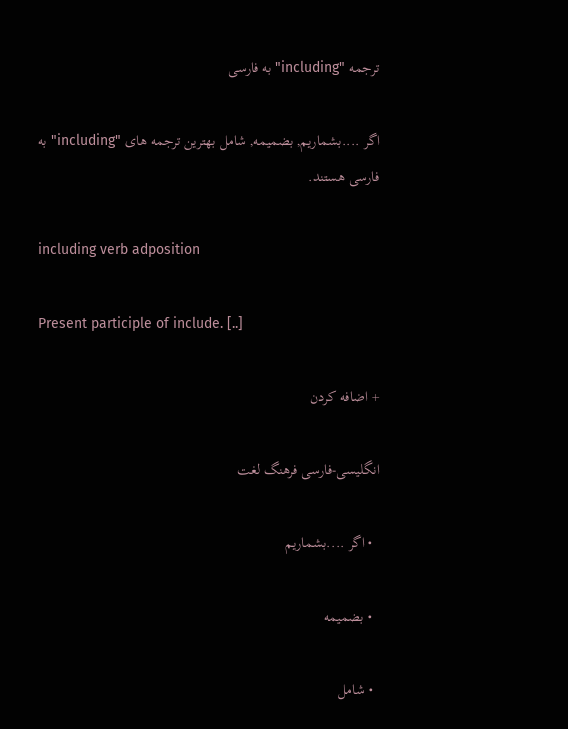ترجمه "including" به فارسی

اگر ....بشماریم, بضمیمه, شامل بهترین ترجمه های "including" به فارسی هستند.

including verb adposition

Present participle of include. [..]

+ اضافه کردن

انگلیسی-فارسی فرهنگ لغت

  • اگر ....بشماریم

  • بضمیمه

  • شامل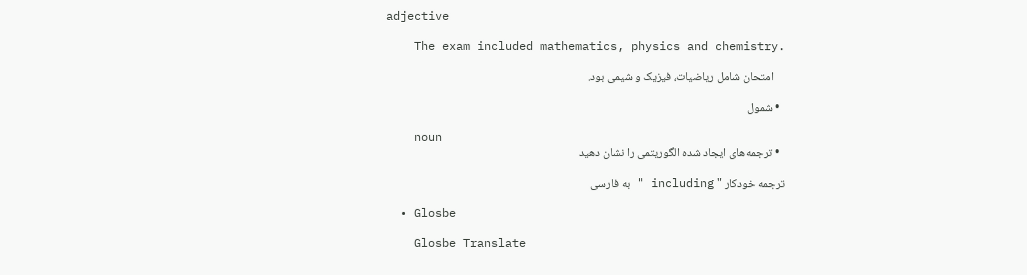adjective

    The exam included mathematics, physics and chemistry.

    امتحان شامل ریاضیات، فیزیک و شیمی بود.

  • شمول

    noun
  • ترجمه‌های ایجاد شده الگوریتمی را نشان دهید

ترجمه خودکار " including " به فارسی

  • Glosbe

    Glosbe Translate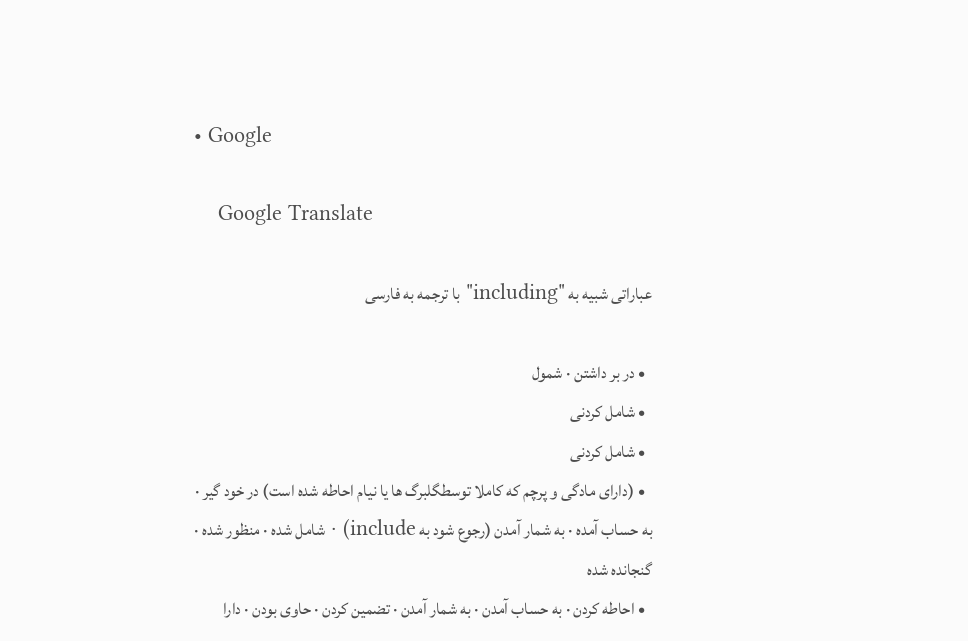• Google

    Google Translate

عباراتی شبیه به "including" با ترجمه به فارسی

  • در بر داشتن · شمول
  • شامل کردنی
  • شامل کردنی
  • (دارای مادگی و پرچم که کاملا توسطگلبرگ ها یا نیام احاطه شده است) در خود گیر · به حساب آمده · به شمار آمدن (رجوع شود به include) · شامل شده · منظور شده · گنجانده شده
  • احاطه کردن · به حساب آمدن · به شمار آمدن · تضمین کردن · حاوی بودن · دارا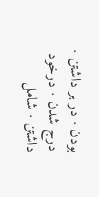بودن · در بر داشتن · درج شدن · درخود داشتن · شامل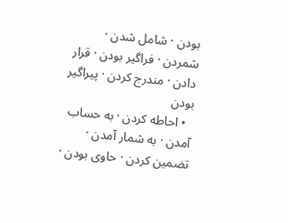بودن · شامل شدن · شمردن · فراگیر بودن · قرار دادن · مندرج کردن · پیراگیر بودن
  • احاطه کردن · به حساب آمدن · به شمار آمدن · تضمین کردن · حاوی بودن ·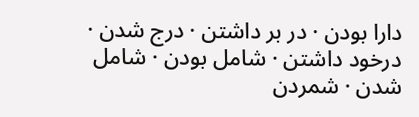دارا بودن · در بر داشتن · درج شدن · درخود داشتن · شامل بودن · شامل شدن · شمردن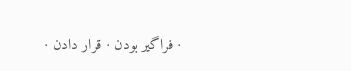· فراگیر بودن · قرار دادن ·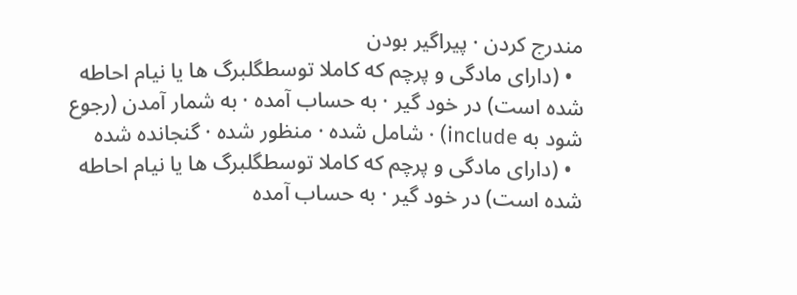مندرج کردن · پیراگیر بودن
  • (دارای مادگی و پرچم که کاملا توسطگلبرگ ها یا نیام احاطه شده است) در خود گیر · به حساب آمده · به شمار آمدن (رجوع شود به include) · شامل شده · منظور شده · گنجانده شده
  • (دارای مادگی و پرچم که کاملا توسطگلبرگ ها یا نیام احاطه شده است) در خود گیر · به حساب آمده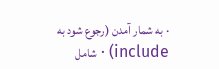· به شمار آمدن (رجوع شود به include) · شامل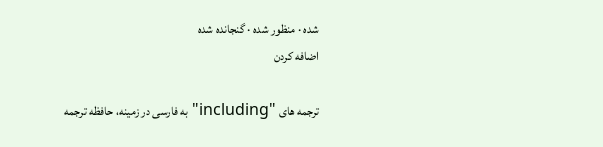شده · منظور شده · گنجانده شده
اضافه کردن

ترجمه های "including" به فارسی در زمینه، حافظه ترجمه